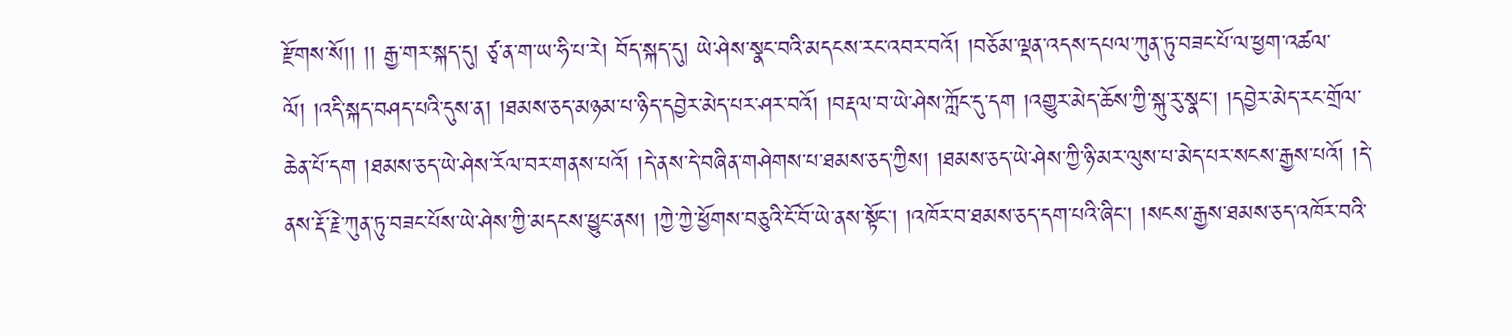རྫོགས་སོ།། །། རྒྱ་གར་སྐད་དུ། ཙྭ་ན་ག་ཡ་ཧི་པ་རེ། བོད་སྐད་དུ། ཡེ་ཤེས་སྣང་བའི་མདངས་རང་འབར་བའོ། །བཅོམ་ལྡན་འདས་དཔལ་ཀུན་ཏུ་བཟང་པོ་ལ་ཕྱག་འཚལ་ལོ། །འདི་སྐད་བཤད་པའི་དུས་ན། །ཐམས་ཅད་མཉམ་པ་ཉིད་དབྱེར་མེད་པར་ཤར་བའོ། །བརྡལ་བ་ཡེ་ཤེས་ཀློང་དུ་དག །འགྱུར་མེད་ཆོས་ཀྱི་སྐུ་རུ་སྣང་། །དབྱེར་མེད་རང་གྲོལ་ཆེན་པོ་དག །ཐམས་ཅད་ཡེ་ཤེས་རོལ་བར་གནས་པའོ། །དེ་ནས་དེ་བཞིན་གཤེགས་པ་ཐམས་ཅད་ཀྱིས། །ཐམས་ཅད་ཡེ་ཤེས་ཀྱི་ཉི་མར་ལུས་པ་མེད་པར་སངས་རྒྱས་པའོ། །དེ་ནས་རྡོ་རྗེ་ཀུན་ཏུ་བཟང་པོས་ཡེ་ཤེས་ཀྱི་མདངས་ཕྱུང་ནས། །ཀྱེ་ཀྱེ་ཕྱོགས་བཅུའི་ངོ་བོ་ཡེ་ནས་སྟོང་། །འཁོར་བ་ཐམས་ཅད་དག་པའི་ཞིང་། །སངས་རྒྱས་ཐམས་ཅད་འཁོར་བའི་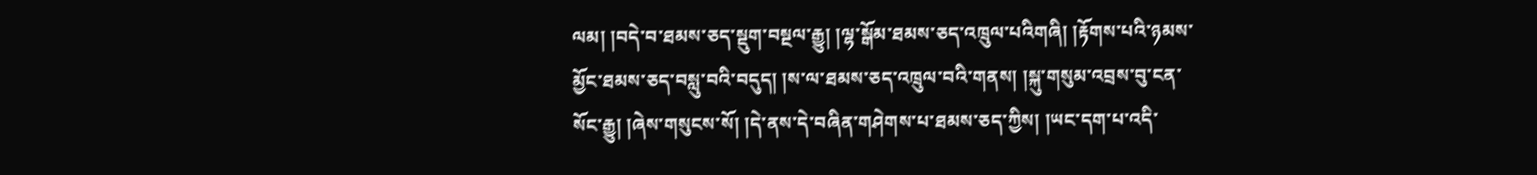ལམ། །བདེ་བ་ཐམས་ཅད་སྡུག་བསྔལ་རྒྱུ། །ལྷ་སྒོམ་ཐམས་ཅད་འཁྲུལ་པའིགཞི། །རྟོགས་པའི་ཉམས་མྱོང་ཐམས་ཅད་བསླུ་བའི་བདུད། །ས་ལ་ཐམས་ཅད་འཁྲུལ་བའི་གནས། །སྐུ་གསུམ་འབྲས་བུ་ངན་སོང་རྒྱུ། །ཞེས་གསུངས་སོ། །དེ་ནས་དེ་བཞིན་གཤེགས་པ་ཐམས་ཅད་ཀྱིས། །ཡང་དག་པ་འདི་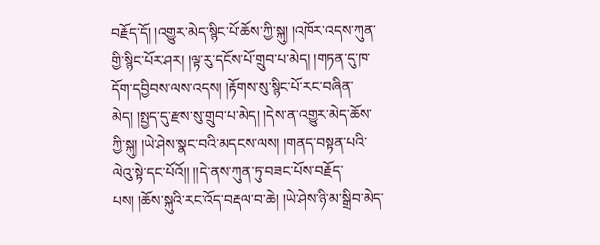བརྗོད་དོ། །འགྱུར་མེད་སྙིང་པོ་ཆོས་ཀྱི་སྐུ། །འཁོར་འདས་ཀུན་གྱི་སྙིང་པོར་ཤར། །ལྟ་རུ་དངོས་པོ་གྲུབ་པ་མེད། །གཏན་དུ་ཁ་དོག་དབྱིབས་ལས་འདས། །རྟོགས་སུ་སྙིང་པོ་རང་བཞིན་མེད། །སྤྱད་དུ་རྫས་སུ་གྲུབ་པ་མེད། །དེས་ན་འགྱུར་མེད་ཆོས་ཀྱི་སྐུ། །ཡེ་ཤེས་སྣང་བའི་མདངས་ལས། །གནད་བསྟན་པའི་ལེའུ་སྟེ་དང་པོའོ།། །།དེ་ནས་ཀུན་ཏུ་བཟང་པོས་བརྗོད་པས། །ཆོས་སྐུའི་རང་འོད་བརྡལ་བ་ཆེ། །ཡེ་ཤེས་ཉི་མ་སྒྲིབ་མེད་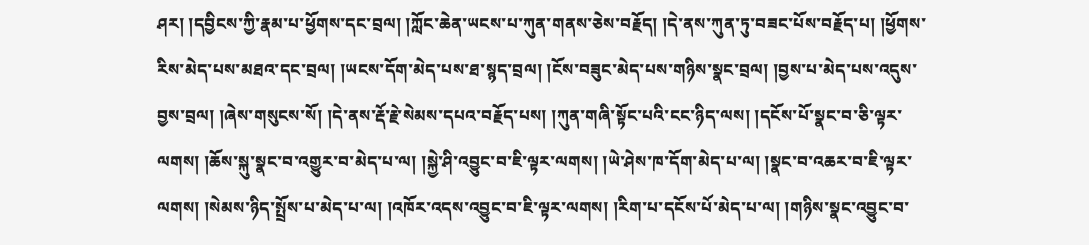ཤར། །དབྱིངས་ཀྱི་རྣམ་པ་ཕྱོགས་དང་བྲལ། །ཀློང་ཆེན་ཡངས་པ་ཀུན་གནས་ཅེས་བརྗོད། །དེ་ནས་ཀུན་ཏུ་བཟང་པོས་བརྗོད་པ། །ཕྱོགས་རིས་མེད་པས་མཐའ་དང་བྲལ། །ཡངས་དོག་མེད་པས་ཐ་སྙད་བྲལ། །ངོས་བཟུང་མེད་པས་གཉིས་སྣང་བྲལ། །བྱས་པ་མེད་པས་འདུས་བྱས་བྲལ། །ཞེས་གསུངས་སོ། །དེ་ནས་རྡོ་རྗེ་སེམས་དཔའ་བརྗོད་པས། །ཀུན་གཞི་སྟོང་པའི་ངང་ཉིད་ལས། །དངོས་པོ་སྣང་བ་ཅི་ལྟར་ལགས། །ཆོས་སྐུ་སྣང་བ་འགྱུར་བ་མེད་པ་ལ། །སྐྱེ་ཤི་འབྱུང་བ་ཇི་ལྟར་ལགས། །ཡེ་ཤེས་ཁ་དོག་མེད་པ་ལ། །སྣང་བ་འཆར་བ་ཇི་ལྟར་ལགས། །སེམས་ཉིད་སྤྲོས་པ་མེད་པ་ལ། །འཁོར་འདས་འབྱུང་བ་ཇི་ལྟར་ལགས། །རིག་པ་དངོས་པོ་མེད་པ་ལ། །གཉིས་སྣང་འབྱུང་བ་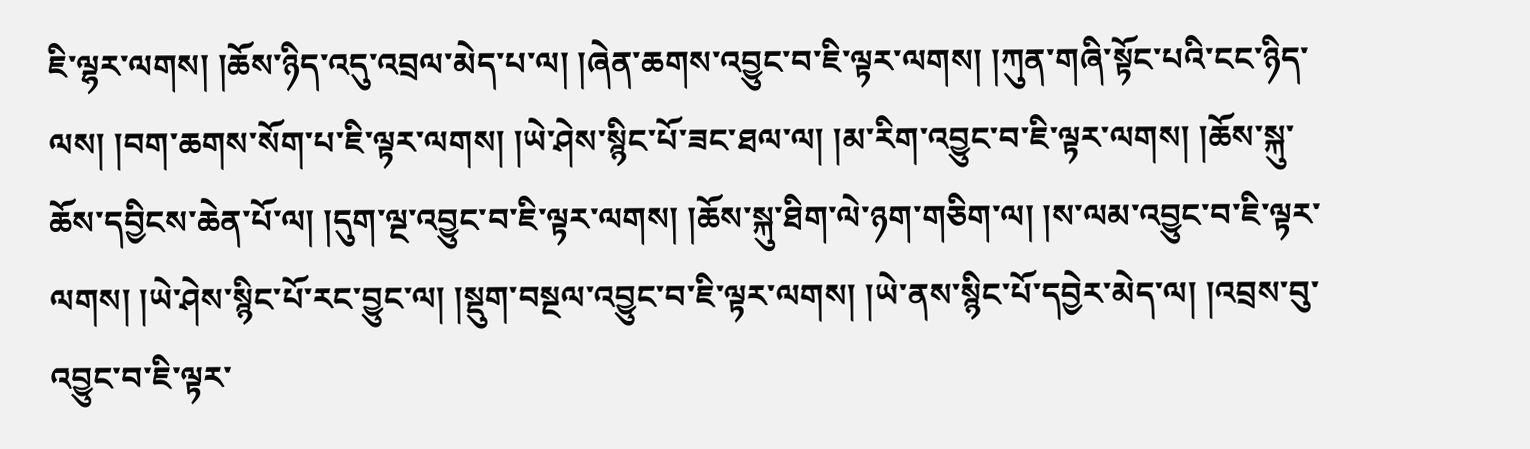ཇི་ལྷར་ལགས། །ཆོས་ཉིད་འདུ་འབྲལ་མེད་པ་ལ། །ཞེན་ཆགས་འབྱུང་བ་ཇི་ལྟར་ལགས། །ཀུན་གཞི་སྟོང་པའི་ངང་ཉིད་ལས། །བག་ཆགས་སོག་པ་ཇི་ལྟར་ལགས། །ཡེ་ཤེས་སྙིང་པོ་ཟང་ཐལ་ལ། །མ་རིག་འབྱུང་བ་ཇི་ལྟར་ལགས། །ཆོས་སྐུ་ཆོས་དབྱིངས་ཆེན་པོ་ལ། །དུག་ལྔ་འབྱུང་བ་ཇི་ལྟར་ལགས། །ཆོས་སྐུ་ཐིག་ལེ་ཉག་གཅིག་ལ། །ས་ལམ་འབྱུང་བ་ཇི་ལྟར་ལགས། །ཡེ་ཤེས་སྙིང་པོ་རང་བྱུང་ལ། །སྡུག་བསྔལ་འབྱུང་བ་ཇི་ལྟར་ལགས། །ཡེ་ནས་སྙིང་པོ་དབྱེར་མེད་ལ། །འབྲས་བུ་འབྱུང་བ་ཇི་ལྟར་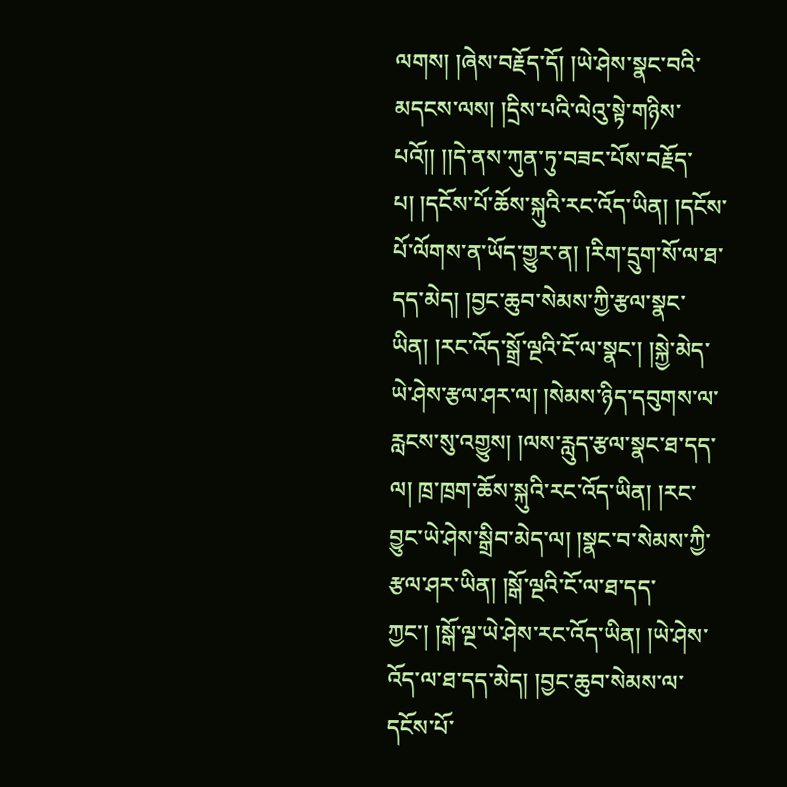ལགས། །ཞེས་བརྗོད་དོ། །ཡེ་ཤེས་སྣང་བའི་མདངས་ལས། །དྲིས་པའི་ལེའུ་སྟེ་གཉིས་པའོ།། །།དེ་ནས་ཀུན་ཏུ་བཟང་པོས་བརྗོད་པ། །དངོས་པོ་ཆོས་སྐུའི་རང་འོད་ཡིན། །དངོས་པོ་ལོགས་ན་ཡོད་གྱུར་ན། །རིག་དྲུག་སོ་ལ་ཐ་དད་མེད། །བྱང་ཆུབ་སེམས་ཀྱི་རྩལ་སྣང་ཡིན། །རང་འོད་སྒྲོ་ལྔའི་ངོ་ལ་སྣང་། །སྐྱེ་མེད་ཡེ་ཤེས་རྩལ་ཤར་ལ། །སེམས་ཉིད་དབུགས་ལ་རླངས་སུ་འགྱུས། །ལས་རླུད་རྩལ་སྣང་ཐ་དད་ལ། ཁྲ་ཁྲག་ཆོས་སྐུའི་རང་འོད་ཡིན། །རང་བྱུང་ཡེ་ཤེས་སྒྲིབ་མེད་ལ། །སྣང་བ་སེམས་ཀྱི་རྩལ་ཤར་ཡིན། །སྒོ་ལྔའི་ངོ་ལ་ཐ་དད་ཀྱང་། །སྒོ་ལྔ་ཡེ་ཤེས་རང་འོད་ཡིན། །ཡེ་ཤེས་འོད་ལ་ཐ་དད་མེད། །བྱང་ཆུབ་སེམས་ལ་དངོས་པོ་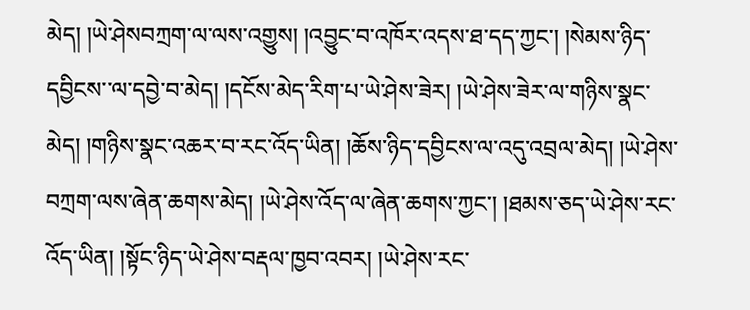མེད། །ཡེ་ཤེསབཀྲག་ལ་ལས་འགྱུས། །འབྱུང་བ་འཁོར་འདས་ཐ་དད་ཀྱང་། །སེམས་ཉིད་དབྱིངས་་ལ་དབྱེ་བ་མེད། །དངོས་མེད་རིག་པ་ཡེ་ཤེས་ཟེར། །ཡེ་ཤེས་ཟེར་ལ་གཉིས་སྣང་མེད། །གཉིས་སྣང་འཆར་བ་རང་འོད་ཡིན། །ཆོས་ཉིད་དབྱིངས་ལ་འདུ་འབྲལ་མེད། །ཡེ་ཤེས་བཀྲག་ལས་ཞེན་ཆགས་མེད། །ཡེ་ཤེས་འོད་ལ་ཞེན་ཆགས་ཀྱང་། །ཐམས་ཅད་ཡེ་ཤེས་རང་འོད་ཡིན། །སྟོང་ཉིད་ཡེ་ཤེས་བརྡལ་ཁྱབ་འབར། །ཡེ་ཤེས་རང་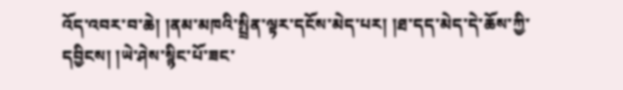འོད་འབར་བ་ཆེ། །ནམ་མཁའི་སྤྲིན་ལྟར་དངོས་མེད་པར། །ཐ་དད་མེད་དེ་ཆོས་ཀྱི་དབྱིངས། །ཡེ་ཤེས་སྙིང་པོ་ཟང་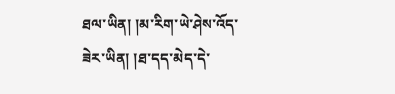ཐལ་ཡིན། །མ་རིག་ཡེ་ཤེས་འོད་ཟེར་ཡིན། །ཐ་དད་མེད་དེ་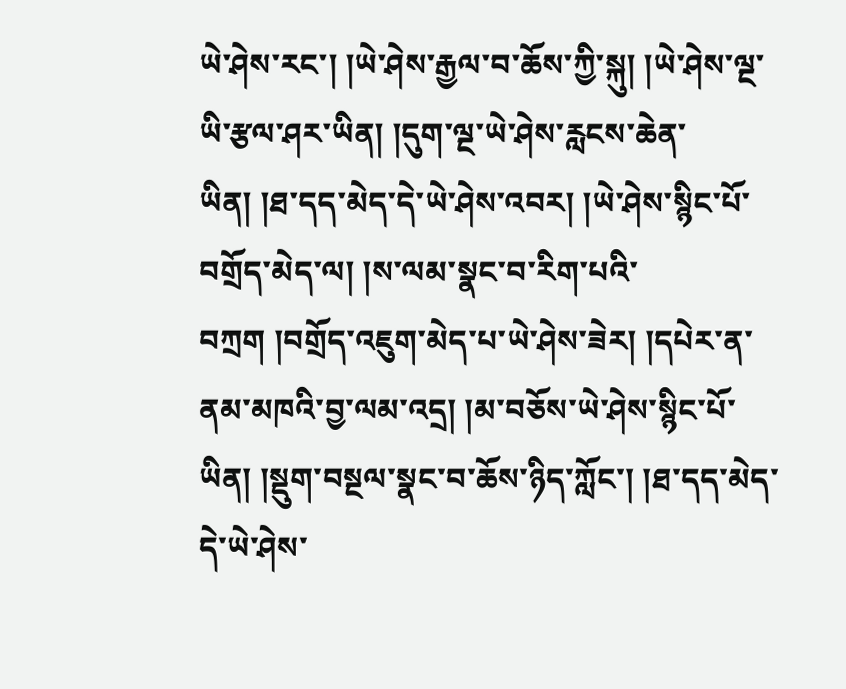ཡེ་ཤེས་རང་། །ཡེ་ཤེས་རྒྱལ་བ་ཆོས་ཀྱི་སྐུ། །ཡེ་ཤེས་ལྔ་ཡི་རྩལ་ཤར་ཡིན། །དུག་ལྔ་ཡེ་ཤེས་རླངས་ཆེན་ཡིན། །ཐ་དད་མེད་དེ་ཡེ་ཤེས་འབར། །ཡེ་ཤེས་སྙིང་པོ་བགྲོད་མེད་ལ། །ས་ལམ་སྣང་བ་རིག་པའི་བཀྲག །བགྲོད་འཇུག་མེད་པ་ཡེ་ཤེས་ཟེར། །དཔེར་ན་ནམ་མཁའི་བྱ་ལམ་འདྲ། །མ་བཅོས་ཡེ་ཤེས་སྙིང་པོ་ཡིན། །སྡུག་བསྔལ་སྣང་བ་ཆོས་ཉིད་ཀློང་། །ཐ་དད་མེད་དེ་ཡེ་ཤེས་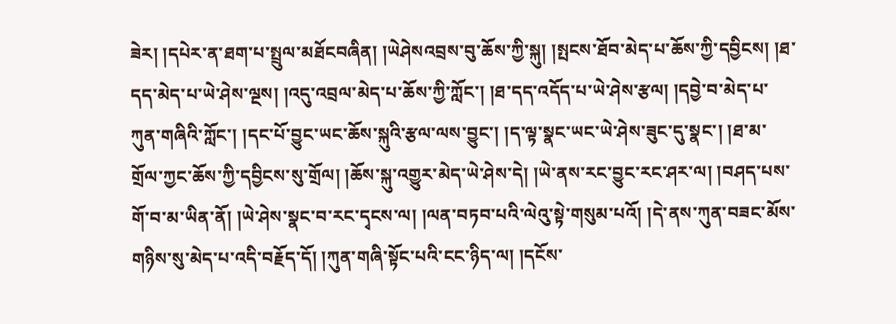ཟེར། །དཔེར་ན་ཐག་པ་སྤྲུལ་མཐོངབཞིན། །ཡེཤེསའབྲས་བུ་ཆོས་ཀྱི་སྐུ། །སྤངས་ཐོབ་མེད་པ་ཆོས་ཀྱི་དབྱིངས། །ཐ་དད་མེད་པ་ཡེ་ཤེས་ལྔས། །འདུ་འབྲལ་མེད་པ་ཆོས་ཀྱི་ཀློང་། །ཐ་དད་འདོད་པ་ཡེ་ཤེས་རྩལ། །དབྱེ་བ་མེད་པ་ཀུན་གཞིའི་ཀློང་། །དང་པོ་བྱུང་ཡང་ཆོས་སྐུའི་རྩལ་ལས་བྱུང་། །ད་ལྟ་སྣང་ཡང་ཡེ་ཤེས་ཟུང་དུ་སྣང་། །ཐ་མ་གྲོལ་ཀྱང་ཆོས་ཀྱི་དབྱིངས་སུ་གྲོལ། །ཆོས་སྐུ་འགྱུར་མེད་ཡེ་ཤེས་དེ། །ཡེ་ནས་རང་བྱུང་རང་ཤར་ལ། །བཤད་པས་གོ་བ་མ་ཡིན་ནོ། །ཡེ་ཤེས་སྣང་བ་རང་དྭངས་ལ། །ལན་བཏབ་པའི་ལེའུ་སྟེ་གསུམ་པའོ། །དེ་ནས་ཀུན་བཟང་མོས་གཉིས་སུ་མེད་པ་འདི་བརྗོད་དོ། །ཀུན་གཞི་སྟོང་པའི་ངང་ཉིད་ལ། །དངོས་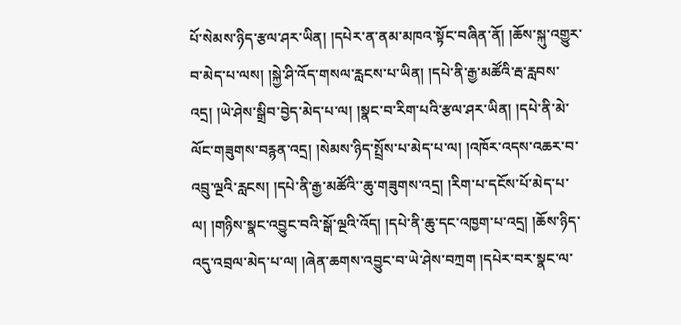པོ་སེམས་ཉིད་རྩལ་ཤར་ཡིན། །དཔེར་ན་ནམ་མཁའ་སྟོང་བཞིན་ནོ། །ཆོས་སྐུ་འགྱུར་བ་མེད་པ་ལས། །སྐྱེ་ཤི་འོད་གསལ་རླངས་པ་ཡིན། །དཔེ་ནི་རྒྱ་མཚོའི་རྦ་རླབས་འདྲ། །ཡེ་ཤེས་སྒྲིབ་བྱེད་མེད་པ་ལ། །སྣང་བ་རིག་པའི་རྩལ་ཤར་ཡིན། །དཔེ་ནི་མེ་ལོང་གཟུགས་བརྙན་འདྲ། །སེམས་ཉིད་སྤྲོས་པ་མེད་པ་ལ། །འཁོར་འདས་འཆར་བ་འབྲུ་ལྔའི་རླངས། །དཔེ་ནི་རྒྱ་མཚོའི་་ཆུ་གཟུགས་འདྲ། །རིག་པ་དངོས་པོ་མེད་པ་ལ། །གཉིས་སྣང་འབྱུང་བའི་སྒོ་ལྔའི་འོད། །དཔེ་ནི་ཆུ་དང་འཁྱག་པ་འདྲ། །ཆོས་ཉིད་འདུ་འབྲལ་མེད་པ་ལ། །ཞེན་ཆགས་འབྱུང་བ་ཡེ་ཤེས་བཀྲག །དཔེར་བར་སྣང་ལ་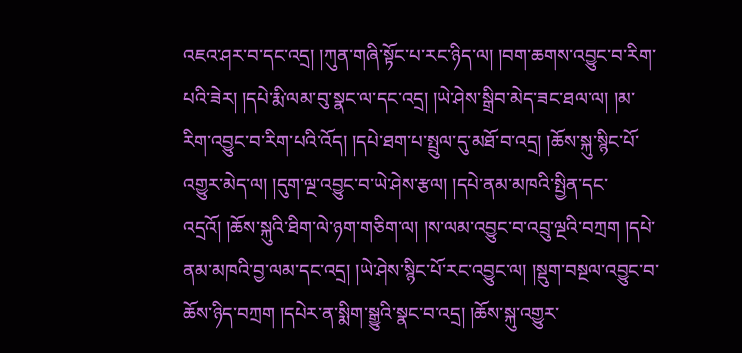འཇའ་ཤར་བ་དང་འདྲ། །ཀུན་གཞི་སྟོང་པ་རང་ཉིད་ལ། །བག་ཆགས་འབྱུང་བ་རིག་པའི་ཟེར། །དཔེ་རྨི་ལམ་བུ་སྣང་ལ་དང་འདྲ། །ཡེ་ཤེས་སྒྲིབ་མེད་ཟང་ཐལ་ལ། །མ་རིག་འབྱུང་བ་རིག་པའི་འོད། །དཔེ་ཐག་པ་སྤྲུལ་དུ་མཐོ་བ་འདྲ། །ཆོས་སྐུ་སྙིང་པོ་འགྱུར་མེད་ལ། །དུག་ལྔ་འབྱུང་བ་ཡེ་ཤེས་རྩལ། །དཔེ་ནམ་མཁའི་སྤྱིན་དང་འདྲའོ། །ཆོས་སྐུའི་ཐིག་ལེ་ཉག་གཅིག་ལ། །ས་ལམ་འབྱུང་བ་འབྲུ་ལྔའི་བཀྲག །དཔེ་ནམ་མཁའི་བྱ་ལམ་དང་འདྲ། །ཡེ་ཤེས་སྙིང་པོ་རང་འབྱུང་ལ། །སྡུག་བསྔལ་འབྱུང་བ་ཆོས་ཉིད་བཀྲག །དཔེར་ན་སྨིག་སྒྱུའི་སྣང་བ་འདྲ། །ཆོས་སྐུ་འགྱུར་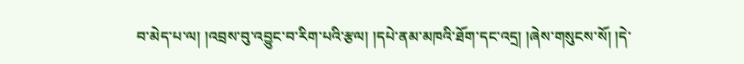བ་མེད་པ་ལ། །འབྲས་བུ་འབྱུང་བ་རིག་པའི་རྩལ། །དཔེ་ནམ་མཁའི་ཐོག་དང་འདྲ། །ཞེས་གསུངས་སོ། །དེ་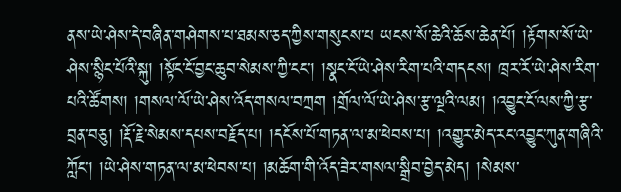ནས་ཡེ་ཤེས་དེ་བཞིན་གཤེགས་པ་ཐམས་ཅད་ཀྱིས་གསུངས་པ ཡངས་སོ་ཆེའི་ཆོས་ཆེན་པོ། །རྟོགས་སོ་ཡེ་ཤེས་སྙིང་པོའི་སྐུ། །སྟོང་ངོ་བྱང་ཆུབ་སེམས་ཀྱི་ངང་། །སྣང་ངོ་ཡེ་ཤེས་རིག་པའི་གདངས། ཁྲར་རོ་ཡེ་ཤེས་རིག་པའི་ཚོགས། །གསལ་ལོ་ཡེ་ཤེས་འོད་གསལ་བཀྲག །གྲོལ་ལོ་ཡེ་ཤེས་རྩ་ལྔའི་ལམ། །འབྱུང་ངོ་ལས་ཀྱི་རྩ་བྲན་བཅུ། །རྡོ་རྗེ་སེམས་དཔས་བརྗོད་པ། །དངོས་པོ་གཏན་ལ་མ་ཕེབས་པ། །འགྱུར་མེད་རང་འབྱུང་ཀུན་གཞིའི་ཀློང་། །ཡེ་ཤེས་གཏན་ལ་མ་ཕེབས་པ། །མཆོག་གི་འོད་ཟེར་གསལ་སྒྲིབ་བྱེད་མེད། །སེམས་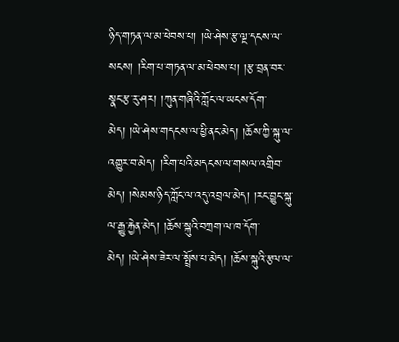ཉིད་གཏན་ལ་མ་ཕེབས་པ། །ཡེ་ཤེས་རྩ་ལྔ་དངས་ལ་སངས། །རིག་པ་གཏན་ལ་མ་ཕེབས་པ། །རྩ་བྲན་བར་སྣང་རྩ་རུ་ཤར། །ཀུན་གཞིའི་ཀློང་ལ་ཡངས་དོག་མེད། །ཡེ་ཤེས་གདངས་ལ་ཕྱི་ནང་མེད། །ཆོས་ཀྱི་སྐུ་ལ་འགྱུར་བ་མེད། །རིག་པའི་མདངས་ལ་གསལ་འགྲིབ་མེད། །སེམས་ཉིད་ཀློང་ལ་འདུ་འབྲལ་མེད། །རང་བྱུང་སྐུ་ལ་རྒྱུ་རྐྱེན་མེད། །ཆོས་སྐུའི་བཀྲག་ལ་ཁ་དོག་མེད། །ཡེ་ཤེས་ཟེར་ལ་སྤྲོས་པ་མེད། །ཆོས་སྐུའི་རྩལ་ལ་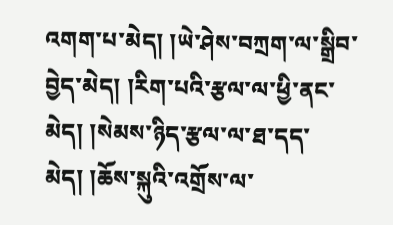འགག་པ་མེད། །ཡེ་ཤེས་བཀྲག་ལ་སྒྲིབ་བྱེད་མེད། །རིག་པའི་རྩལ་ལ་ཕྱི་ནང་མེད། །སེམས་ཉིད་རྩལ་ལ་ཐ་དད་མེད། །ཆོས་སྐུའི་འགྲོས་ལ་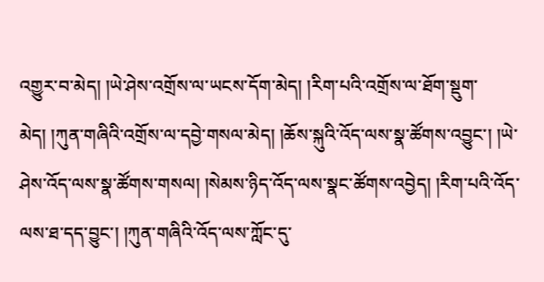འགྱུར་བ་མེད། །ཡེ་ཤེས་འགྲོས་ལ་ཡངས་དོག་མེད། །རིག་པའི་འགྲོས་ལ་ཐོག་སྡུག་མེད། །ཀུན་གཞིའི་འགྲོས་ལ་དབྱེ་གསལ་མེད། །ཆོས་སྐུའི་འོད་ལས་སྣ་ཚོགས་འབྱུང་། །ཡེ་ཤེས་འོད་ལས་སྣ་ཚོགས་གསལ། །སེམས་ཉིད་འོད་ལས་སྣང་ཚོགས་འབྱེད། །རིག་པའི་འོད་ལས་ཐ་དད་བྱུང་། །ཀུན་གཞིའི་འོད་ལས་ཀློང་དུ་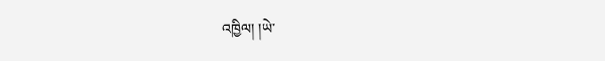འཁྱིལ། །ཡེ་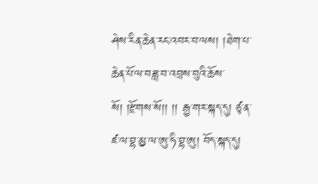ཤེས་རིན་ཆེན་རང་འབར་བ་ལས། །ཐེག་པ་ཆེན་པོ་ལ་བཟླ་བ་འབྲས་བུའི་ཆོས་སོ། །རྫོགས་སོ།། །། རྒྱ་གར་སྐད་དུ། ཙྭ་ན་ཛ་ལ་བྷ་མྱ་ལ་ཨུ་ཧི་བྷ་ཨུ། བོད་སྐད་དུ།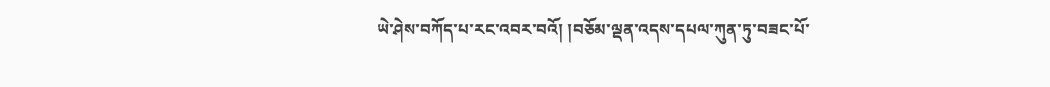ཡེ་ཤེས་བཀོད་པ་རང་འབར་བའོ། །བཅོམ་ལྡན་འདས་དཔལ་ཀུན་ཏུ་བཟང་པོ་